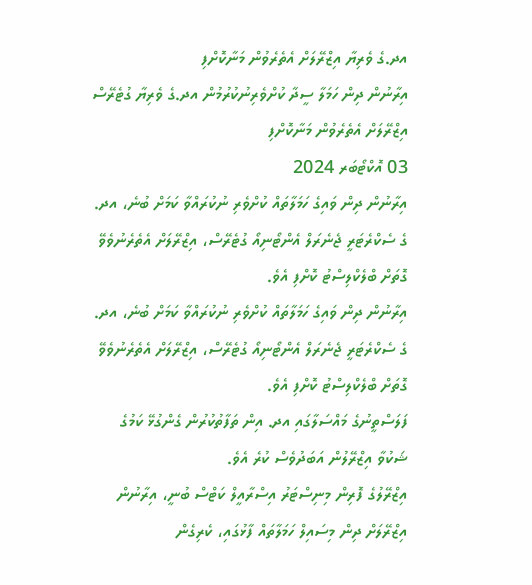އދ.ގެ ވެރިޔާ އިޒްރޭލަށް އެތެރެވުން މަނާކޮށްފި
އިރާނުން ދިން ހަމަލާ ސީދާ ކުށްވެރިނުކުރުމުން އދ.ގެ ވެރިޔާ ގުޓެރޭސް އިޒްރޭލަށް އެތެރެވުން މަނާކޮށްފި
03 އޮކްޓޯބަރ 2024
އިރާނުން ދިން ވައިގެ ހަމަލާތައް ކުށްވެރި ނުކުރައްވާ ކަމަށް ބުނެ، އދ. ގެ ސެކްރެޓަރީ ޖެނެރަލް އެންޓޯނިއޯ ގުޓެރޭސް، އިޒްރޭލަށް އެތެރެނުވެވޭ ގޮތަށް ބްލެކްލިސްޓު ކޮށްފި އެވެ.
އިރާނުން ދިން ވައިގެ ހަމަލާތައް ކުށްވެރި ނުކުރައްވާ ކަމަށް ބުނެ، އދ. ގެ ސެކްރެޓަރީ ޖެނެރަލް އެންޓޯނިއޯ ގުޓެރޭސް، އިޒްރޭލަށް އެތެރެނުވެވޭ ގޮތަށް ބްލެކްލިސްޓު ކޮށްފި އެވެ.
ފަލަސްތީނުގެ މައްސަލާގައި އދ. އިން ތަފާތުކުރުން ގެންގުޅޭ ކަމުގެ ޝަކުވާ އިޒްރޭލުން އަބަދުވެސް ކުރެ އެވެ.
އިޒްރޭލުގެ ފޮރިން މިނިސްޓަރު އިސްރާއީލް ކަޓްސް ބުނީ، އިރާނުން އިޒްރޭލަށް ދިން މިސައިލް ހަމަލާތައް ފާޅުގައި، ކެރިގެން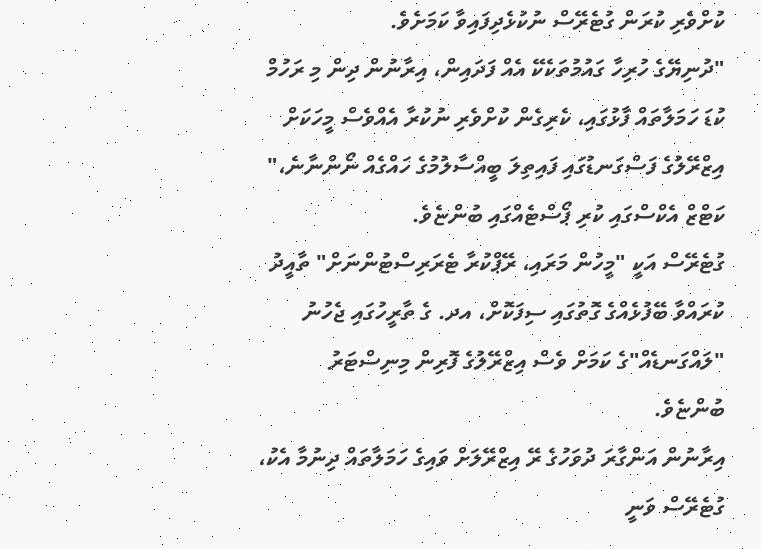ކުށްވެރި ކުރަން ގުޓެރޭސް ނުކުޅެދިފައިވާ ކަމަށެވެ.
"ދުނިޔޭގެ ހުރިހާ ގައުމުތަކެކޭ އެއް ފަދައިން، އިރާނުން ދިން މި ރަހުމް ކުޑަ ހަމަލާތައް ފާޅުގައި، ކެރިގެން ކުށްވެރި ނުކުރާ އެއްވެސް މީހަކަށް އިޒްރޭލުގެ ފަސްގަނޑުގައި ފައިތިލަ ބީއްސާލުމުގެ ހައްގެއް ނޯންނާނެ،" ކަޓްޒް އެކްސްގައި ކުރި ޕޯސްޓެއްގައި ބުންޏެވެ.
ގުޓެރޭސް އަކީ "މީހުން މަރައި، ރޭޕްކުރާ ޓެރަރިސްޓުންނަށް" ތާއީދު ކުރައްވާ ބޭފުޅެއްގެ ގޮތުގައި ސިފަކޮށް، އދ. ގެ ތާރީހުގައި ޖެހުނު "ލައްގަނޑެއް"ގެ ކަމަށް ވެސް އިޒްރޭލުގެ ފޮރިން މިނިސްޓަރު ބުންޏެވެ.
އިރާނުން އަންގާރަ ދުވަހުގެ ރޭ އިޒްރޭލަށް ވައިގެ ހަމަލާތައް ދިނުމާ އެކު، ގުޓެރޭސް ވަނީ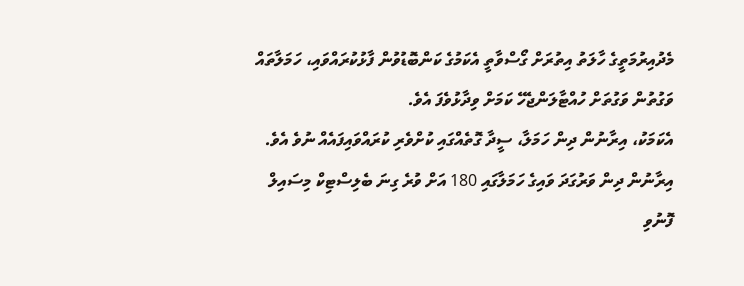މެދުއިރުމަތީގެ ހާލަތު އިތުރަށް ގޯސްވާތީ އެކަމުގެ ކަންބޮޑުވުން ފާޅުކުރައްވައި، ހަމަލާތައް ވަގުތުން ވަގުތަށް ހުއްޓާލަންޖެހޭ ކަމަށް ވިދާޅުވެފަ އެވެ.
އެކަމަކު، އިރާނުން ދިން ހަމަލާ، ސީދާ ގޮތެއްގައި ކުށްވެރި ކުރައްވައިފައެއް ނުވެ އެވެ.
އިރާނުން ދިން ވަރުގަދަ ވައިގެ ހަމަލާގައި 180 އަށް ވުރެ ގިނަ ބެލިސްޓިކް މިސައިލް ފޮނުވި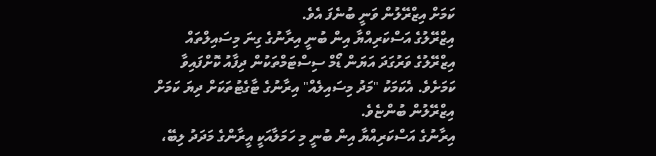ކަމަށް އިޒްރޭލުން ވަނީ ބުނެފަ އެވެ.
އިޒްރޭލުގެ އަސްކަރިއްޔާ އިން ބުނީ އިރާނުގެ ގިނަ މިސައިލްތައް އިޒްރޭލުގެ ވަރުގަދަ އަޔަން ޑޯމް ސިސްޓަމްތަކުން ދިފާއު ކޮށްފައިވާ ކަމަށެވެ. އެކަމަކު "މަދު މިސައިލެއް" އިރާނުގެ ޓާގެޓުތަކަށް ދިޔަ ކަމަށް އިޒްރޭލުން ބުންޏެވެ.
އިރާނުގެ އަސްކަރިއްޔާ އިން ބުނީ މި ހަމަލާއަކީ އީރާންގެ މަދަދު ލިބޭ،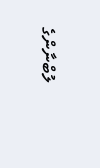ލުބްނާންގެ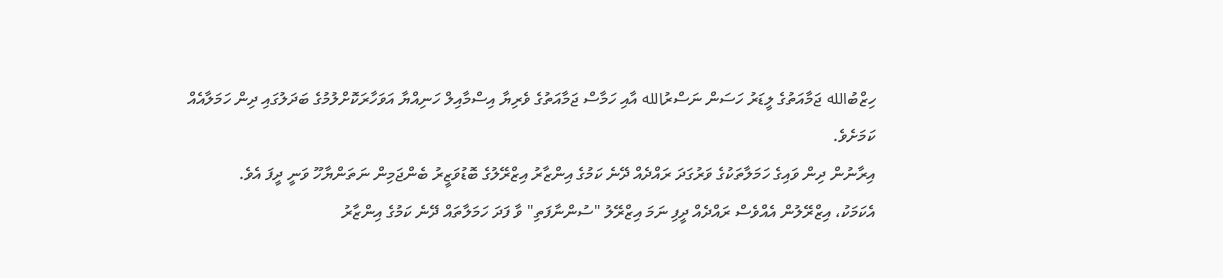ހިޒްބުالله ޖަމާއަތުގެ ލީޑަރު ހަސަން ނަސްރުالله އާއި ހަމާސް ޖަމާއަތުގެ ވެރިޔާ އިސްމާއިލް ހަނިއްޔާ އަވަހާރަކޮށްލުމުގެ ބަދަލުގައި ދިން ހަމަލާއެއް ކަމަށެވެ.
އިރާނުން ދިން ވައިގެ ހަމަލާތަކުގެ ވަރުގަދަ ރައްދެއް ދޭނެ ކަމުގެ އިންޒާރު އިޒްރޭލުގެ ބޮޑުވަޒީރު ބެންޖަމިން ނަތަންޔާހޫ ވަނީ ދީފަ އެވެ.
އެކަމަކު، އިޒްރޭލުން އެއްވެސް ރައްދެއް ދީފި ނަމަ އިޒްރޭލު "ސުންނާފަތި" ވާ ފަދަ ހަމަލާތައް ދޭނެ ކަމުގެ އިންޒާރު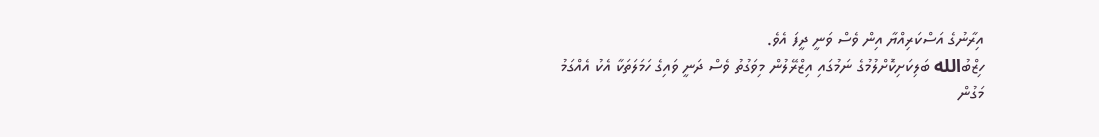އިރާނުގެ އަސްކަރިއްޔާ އިން ވެސް ވަނީ ދީފަ އެވެ.
ހިޒްބުالله ބަލިކަށިކޮށްލުމުގެ ނަމުގައި އިޒްރޭލުން މިވަގުތު ވެސް ދަނީ ވައިގެ ހަމަލަތަކާ އެކު އެއްގަމު މަގުން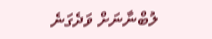ލުބްނާނަށް ވަދެގަނެ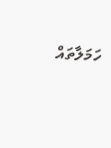ހަމަލާތައް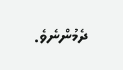ދެމުންނެވެ.